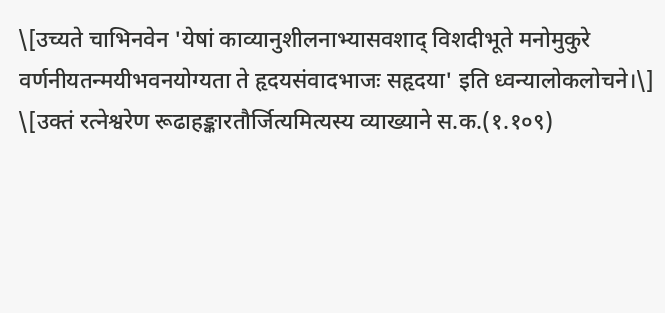\[उच्यते चाभिनवेन 'येषां काव्यानुशीलनाभ्यासवशाद् विशदीभूते मनोमुकुरे वर्णनीयतन्मयीभवनयोग्यता ते हृदयसंवादभाजः सहृदया' इति ध्वन्यालोकलोचने।\]
\[उक्तं रत्नेश्वरेण रूढाहङ्कारतौर्जित्यमित्यस्य व्याख्याने स.क.(१.१०९)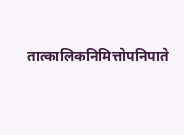तात्कालिकनिमित्तोपनिपाते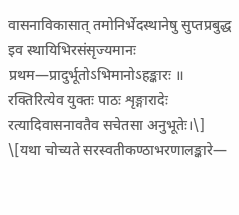वासनाविकासात् तमोनिर्भेदस्थानेषु सुप्तप्रबुद्ध इव स्थायिभिरसंसृज्यमानः प्रथम—प्रादुर्भूतोऽभिमानोऽहङ्कारः ॥ रक्तिरित्येव युक्तः पाठः शृङ्गारादेः रत्यादिवासनावतैव सचेतसा अनुभूतेः।\]
\[यथा चोच्यते सरस्वतीकण्ठाभरणालङ्कारे—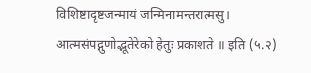विशिष्टादृष्टजन्मायं जन्मिनामन्तरात्मसु।
आत्मसंपद्गुणोद्भूतेरेको हेतुः प्रकाशते ॥ इति (५.२)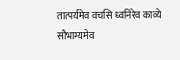तात्पर्यमेव वचसि ध्वनिरेव काव्ये सौभाग्यमेव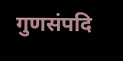गुणसंपदि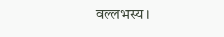वल्लभस्य।